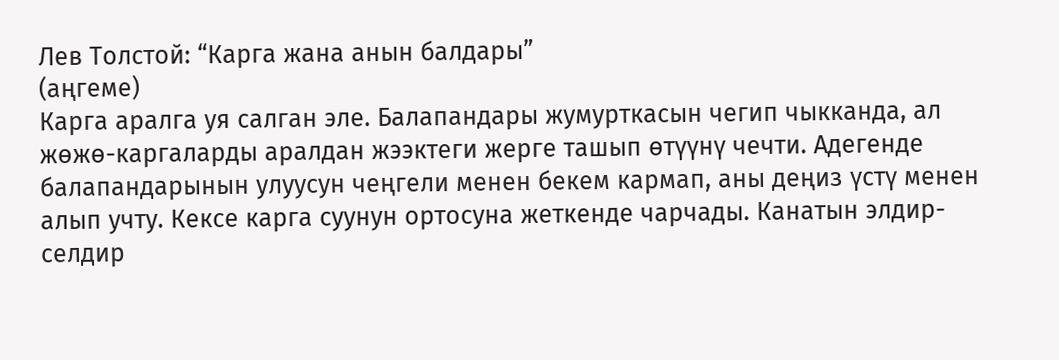Лев Толстой: “Карга жана анын балдары”
(аңгеме)
Карга аралга уя салган эле. Балапандары жумурткасын чегип чыкканда, ал жөжө-каргаларды аралдан жээктеги жерге ташып өтүүнү чечти. Адегенде балапандарынын улуусун чеңгели менен бекем кармап, аны деңиз үстү менен алып учту. Кексе карга суунун ортосуна жеткенде чарчады. Канатын элдир-селдир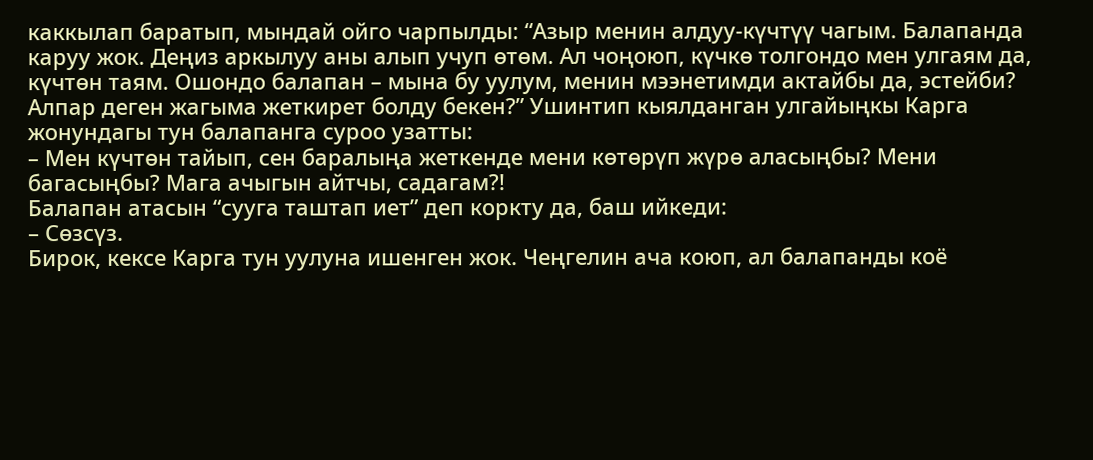каккылап баратып, мындай ойго чарпылды: “Азыр менин алдуу-күчтүү чагым. Балапанда каруу жок. Деңиз аркылуу аны алып учуп өтөм. Ал чоңоюп, күчкө толгондо мен улгаям да, күчтөн таям. Ошондо балапан – мына бу уулум, менин мээнетимди актайбы да, эстейби? Алпар деген жагыма жеткирет болду бекен?” Ушинтип кыялданган улгайыңкы Карга жонундагы тун балапанга суроо узатты:
– Мен күчтөн тайып, сен баралыңа жеткенде мени көтөрүп жүрө аласыңбы? Мени багасыңбы? Мага ачыгын айтчы, садагам?!
Балапан атасын “сууга таштап иет” деп коркту да, баш ийкеди:
– Сөзсүз.
Бирок, кексе Карга тун уулуна ишенген жок. Чеңгелин ача коюп, ал балапанды коё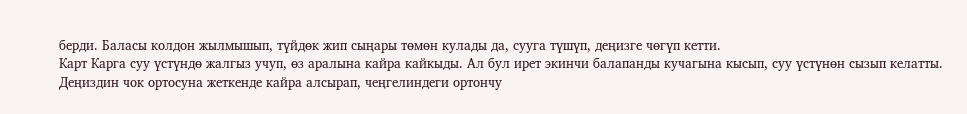берди. Баласы колдон жылмышып, түйдөк жип сыңары төмөн кулады да, сууга түшүп, деңизге чөгүп кетти.
Карт Карга суу үстүндө жалгыз учуп, өз аралына кайра кайкыды. Ал бул ирет экинчи балапанды кучагына кысып, суу үстүнөн сызып келатты. Деңиздин чок ортосуна жеткенде кайра алсырап, чеңгелиндеги ортончу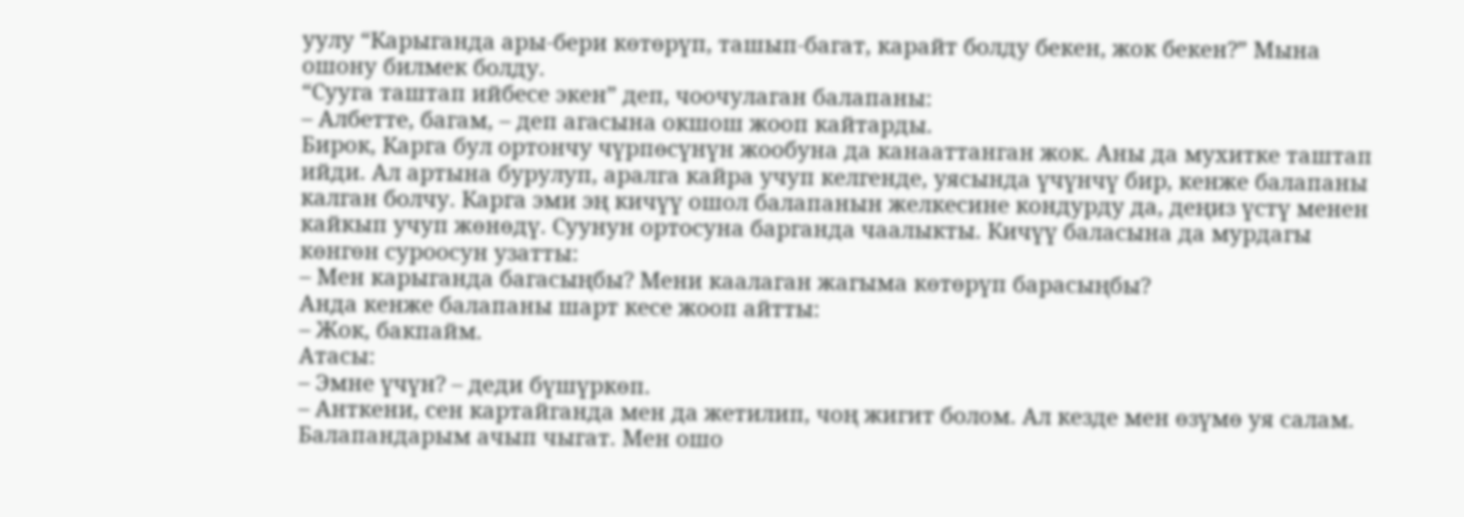уулу “Карыганда ары-бери көтөрүп, ташып-багат, карайт болду бекен, жок бекен?” Мына ошону билмек болду.
“Сууга таштап ийбесе экен” деп, чоочулаган балапаны:
– Албетте, багам, – деп агасына окшош жооп кайтарды.
Бирок, Карга бул ортончу чүрпөсүнүн жообуна да канааттанган жок. Аны да мухитке таштап ийди. Ал артына бурулуп, аралга кайра учуп келгенде, уясында үчүнчү бир, кенже балапаны калган болчу. Карга эми эң кичүү ошол балапанын желкесине кондурду да, деңиз үстү менен кайкып учуп жөнөдү. Суунун ортосуна барганда чаалыкты. Кичүү баласына да мурдагы көнгөн суроосун узатты:
– Мен карыганда багасыңбы? Мени каалаган жагыма көтөрүп барасыңбы?
Анда кенже балапаны шарт кесе жооп айтты:
– Жок, бакпайм.
Атасы:
– Эмне үчүн? – деди бүшүркөп.
– Анткени, сен картайганда мен да жетилип, чоң жигит болом. Ал кезде мен өзүмө уя салам. Балапандарым ачып чыгат. Мен ошо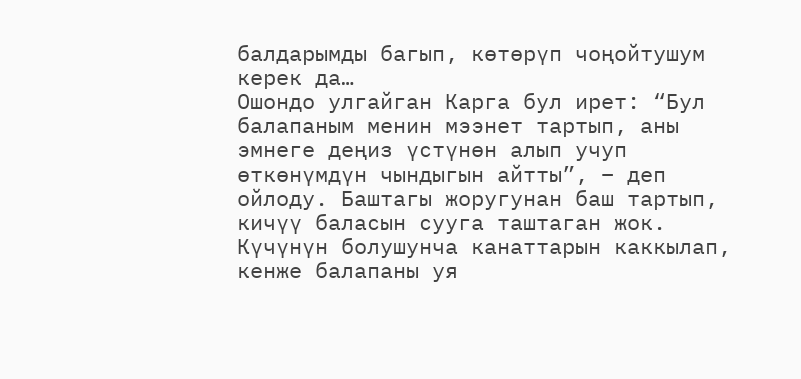балдарымды багып, көтөрүп чоңойтушум керек да…
Ошондо улгайган Карга бул ирет: “Бул балапаным менин мээнет тартып, аны эмнеге деңиз үстүнөн алып учуп өткөнүмдүн чындыгын айтты”, – деп ойлоду. Баштагы жоругунан баш тартып, кичүү баласын сууга таштаган жок. Күчүнүн болушунча канаттарын каккылап, кенже балапаны уя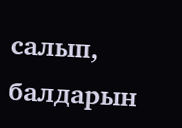салып, балдарын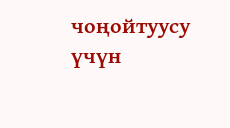чоңойтуусу үчүн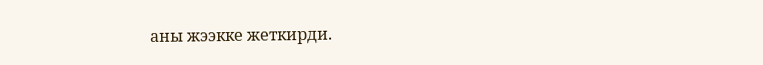аны жээкке жеткирди.